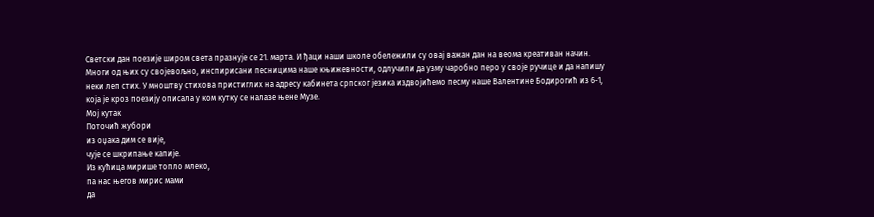Светски дан поезије широм света празнује се 21. марта. И ђаци наши школе обележили су овај важан дан на веома креативан начин. Многи од њих су својевољно, инспирисани песницима наше књижевности, одлучили да узму чаробно перо у своје ручице и да напишу неки леп стих. У мноштву стихова пристиглих на адресу кабинета српског језика издвојићемо песму наше Валентине Бодирогић из 6-1, која је кроз поезију описала у ком кутку се налазе њене Музе.
Мој кутак
Поточић жубори
из оџака дим се вије,
чује се шкрипање капије.
Из кућица мирише топло млеко,
па нас његов мирис мами
да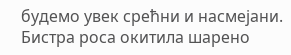будемо увек срећни и насмејани.
Бистра роса окитила шарено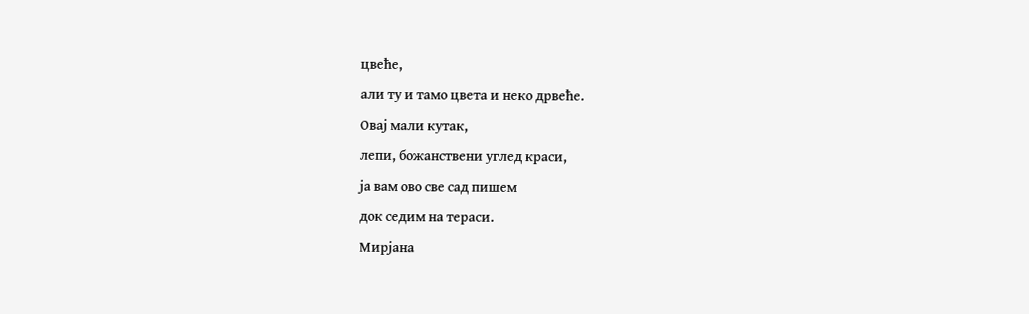цвеће,
али ту и тамо цвета и неко дрвеће.
Овај мали кутак,
лепи, божанствени углед краси,
ја вам ово све сад пишем
док седим на тераси.
Мирјана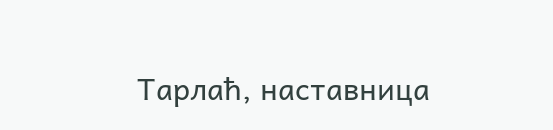Тарлаћ, наставница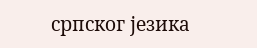српског језика